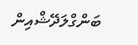ބަންގްލަދޭޝްއިން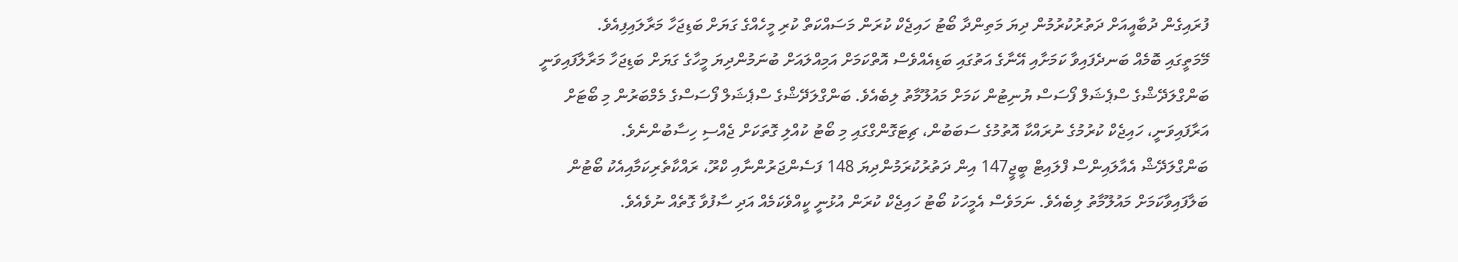ފުރައިގެން ދުބާއީއަށް ދަތުރުކުރުމުން ދިޔަ މަތިންދާ ބޯޓު ހައިޖެކް ކުރަން މަސައްކަތް ކުރި މީހެއްގެ ގަޔަށް ބަޑިޖަހާ މަރާލައިފިއެވެ.
މޭމަތީގައި ބޮމެއް ބަނދެފައިވާ ކަމަށާއި އޭނާގެ އަތުގައި ބަޑިއެއްވެސް އޮތްކަމަށް އަމިއްލައަށް ބުނަމުންދިޔަ މީހާގެ ގަޔަށް ބަޑިޖަހާ މަރާލާފައިވަނީ ބަންގްލަދޭޝްގެ ސްޕެޝަލް ފޯސަސް ޔުނިޓުން ކަމަށް މައުލޫމާތު ލިބެއެވެ. ބަންގްލަދޭޝްގެ ސްޕެޝަލް ފޯސަސްގެ މެމްބަރުން މި ބޯޓަށް އަރާފައިވަނީ، ހައިޖެކް ކުރުމުގެ ނުރައްކާ އޮތުމުގެ ސަބަބުން، ޗިޓަގޮންގްގައި މި ބޯޓު ކުއްލި ގޮތަކަށް ޖެއްސި ހިސާބުންނެވެ.
ބަންގްލަދޭޝް އެއާލައިންސް ފްލައިޓް ބީޖީ147 އިން ދަތުރުކުރަމުންދިޔަ 148 ފަސެންޖަރުންނާއި ކްރޫ، ރައްކާތެރިކަމާއިއެކު ބޯޓުން ބަލާފައިވާކަމަށް މައުލޫމާތު ލިބެއެވެ. ނަމަވެސް އެމީހަކު ބޯޓު ހައިޖެކް ކުރަން އުޅުނީ ކީއްވެކަމެއް އަދި ސާފުވާ ގޮތެއް ނުވެއެވެ.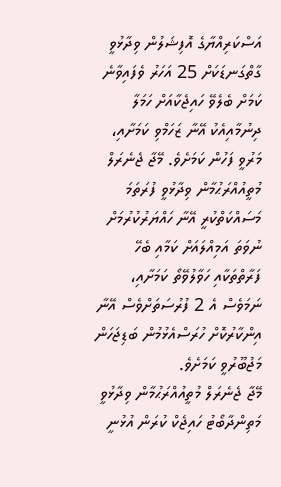އަސްކަރިއްޔާގެ އޮފިޝަލުން ވިދާޅުވީ ގާތްގަނޑަކަށް 25 އަހަރު ވެފައިވާނެ ކަމަށް ބެލެވޭ ހައިޖެކާއަށް ހަމަލާ ދިނުމާއިއެކު އޭނާ ޒަހަމްވި ކަމަށާއި، މަރުވީ ފަހުން ކަމަށެވެ. މޭޖާ ޖެނެރަލް މުތީއުއްރަޙުމާން ވިދާޅުވީ ފުރަތަމަ މަސައްކަތްކުރީ އޭނާ ހައްޔަރުކުރުމަށް ނުވަތަ އަމިއްލައަށް ކަމާއި ބެހޭ ފަރާތްތަކާއި ހަވާލުވޭތޯ ކަމަށާއި، ނަމަވެސް އެ 2 ފުރުސަތަށްވެސް އޭނާ އިންކާރުކޮށް ހުރަސްއެޅުމުން ބަޑިޖަހަން މަޖުބޫރުވީ ކަމަށެވެ.
މޭޖާ ޖެނެރަލް މުތީއުއްރަޙުމާން ވިދާޅުވީ މަތިންދާބޯޓު ހައިޖެކް ކުރަން އުޅުނީ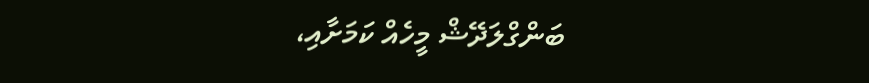ބަންގްލަދޭޝް މީހެއް ކަމަށާއި،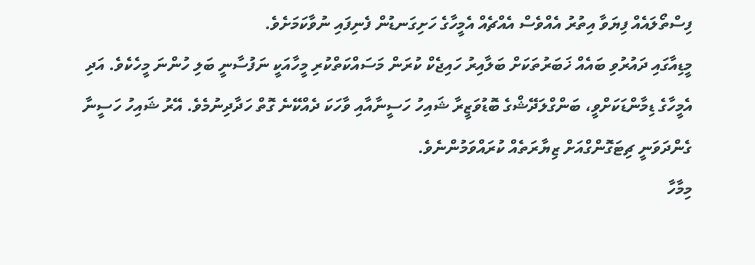ފިސްތޯލައެއް ފިޔަވާ އިތުރު އެއްވެސް އެއްޗެއް އެމީހާގެ ހަށިގަނޑުން ފެނިފައި ނުވާކަމަށެވެ.
މީޑިއާގައި ދައުރުވި ބައެއް ޚަބަރުތަކަށް ބަލާއިރު ހައިޖެކް ކުރަން މަސައްކަތްކުރި މީހާއަކީ ނަފުސާނީ ބަލި ހުންނަ މީހެކެވެ. އަދި އެމީހާގެ ޑިމާންޑަކަށްވީ، ބަންގްލަދޭޝްގެ ބޮޑުވަޒީރާ ޝައިހު ހަސީނާއާއި ވާހަކަ ދެއްކޭނެ ގޮތް ހަދާދިނުމެވެ. އޭރު ޝައިހު ހަސީނާ ގެންދަވަނީ ޗިޓަގޮންގްއަށް ޒިޔާރަތެއް ކުރައްވަމުންނެވެ.
މިމާހާ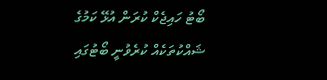ބޯޓު ހައިޖެކް ކުރަން އުޅޭ ކަމުގެ ޝައްކުތަކެއް ކުރެވުނީ ބޯޓުގައި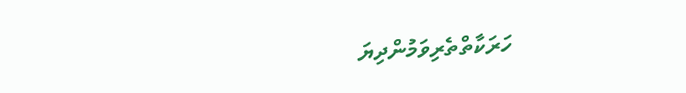ހަރަކާތްތެރިވަމުންދިޔަ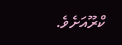ކްރޫއަށެވެ.